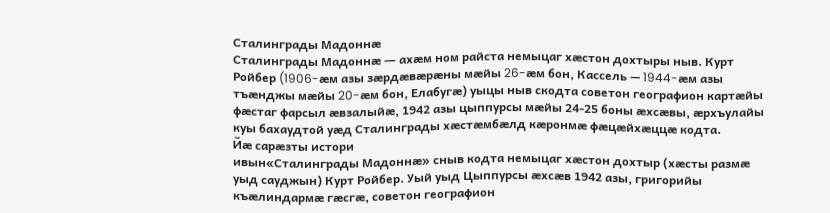Сталинграды Мадоннæ
Сталинграды Мадоннæ ― ахæм ном райста немыцаг хæстон дохтыры ныв. Курт Ройбер (1906-æм азы зæрдæвæрæны мæйы 26-æм бон, Кассель — 1944-æм азы тъæнджы мæйы 20-æм бон, Елабугæ) уыцы ныв скодта советон географион картæйы фæстаг фарсыл æвзалыйæ, 1942 азы цыппурсы мæйы 24-25 боны æхсæвы, æрхъулайы куы бахаудтой уæд Сталинграды хæстæмбæлд кæронмæ фæцæйхæццæ кодта.
Йæ сарæзты истори
ивын«Сталинграды Мадоннæ» сныв кодта немыцаг хæстон дохтыр (хæсты размæ уыд сауджын) Курт Ройбер. Уый уыд Цыппурсы æхсæв 1942 азы, григорийы къæлиндармæ гæсгæ, советон географион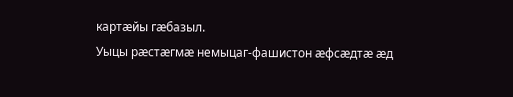картæйы гæбазыл.
Уыцы рæстæгмæ немыцаг-фашистон æфсæдтæ æд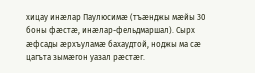хицау инæлар Паулюсимæ (тъæнджы мæйы 30 боны фæстæ, инæлар-фельдмаршал). Сырх æфсады æрхъуламæ бахаудтой, ноджы ма сæ цагъта зымæгон уазал рæстæг.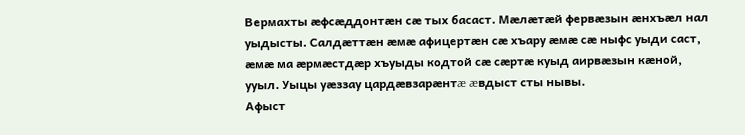Вермахты æфсæддонтæн сæ тых басаст. Мæлæтæй фервæзын æнхъæл нал уыдысты. Салдæттæн æмæ афицертæн сæ хъару æмæ сæ ныфс уыди саст, æмæ ма æрмæстдæр хъуыды кодтой сæ сæртæ куыд аирвæзын кæной, ууыл. Уыцы уæззау цардæвзарæнтæ æвдыст сты нывы.
Афыст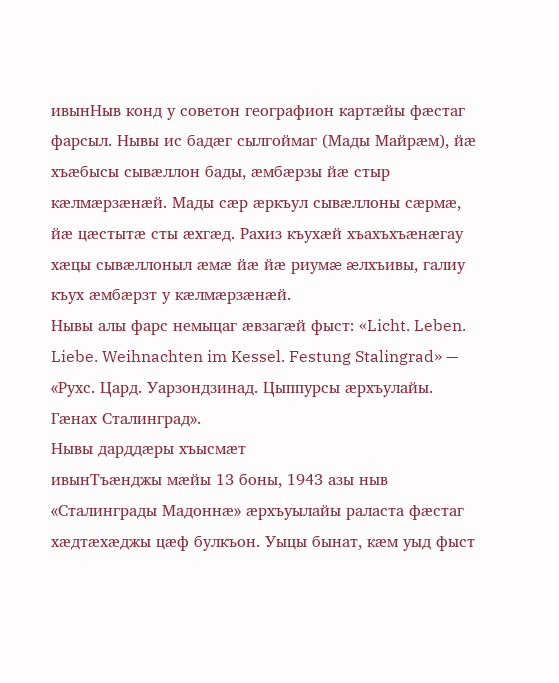ивынНыв конд у советон географион картæйы фæстаг фарсыл. Нывы ис бадæг сылгоймаг (Мады Майрæм), йæ хъæбысы сывæллон бады, æмбæрзы йæ стыр кæлмæрзæнæй. Мады сæр æркъул сывæллоны сæрмæ, йæ цæстытæ сты æхгæд. Рахиз къухæй хъахъхъæнæгау хæцы сывæллоныл æмæ йæ йæ риумæ æлхъивы, галиу къух æмбæрзт у кæлмæрзæнæй.
Нывы алы фарс немыцаг æвзагæй фыст: «Licht. Leben. Liebe. Weihnachten im Kessel. Festung Stalingrad» — «Рухс. Цард. Уарзондзинад. Цыппурсы æрхъулайы. Гæнах Сталинград».
Нывы дарддæры хъысмæт
ивынТъæнджы мæйы 13 боны, 1943 азы ныв «Сталинграды Мадоннæ» æрхъуылайы раласта фæстаг хæдтæхæджы цæф булкъон. Уыцы бынат, кæм уыд фыст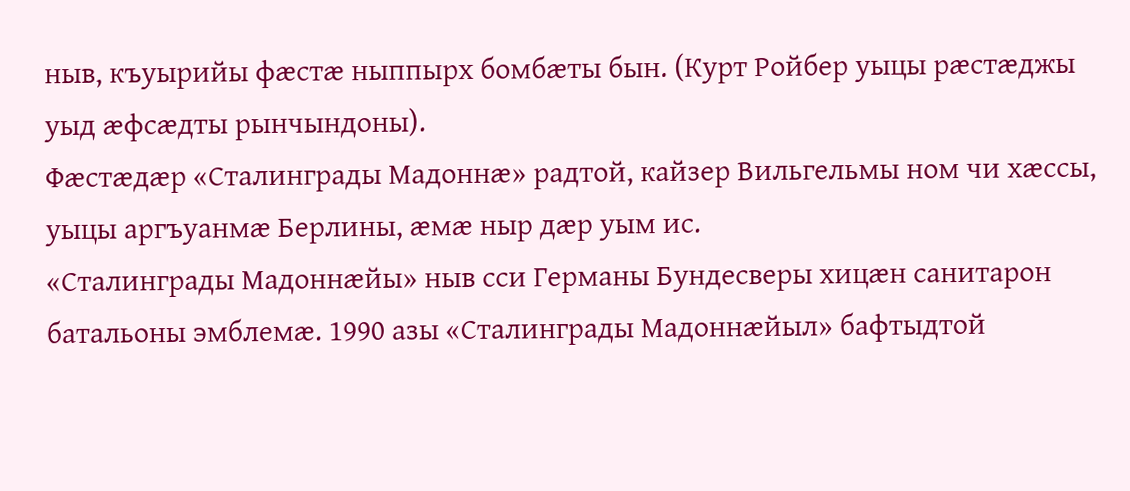ныв, къуырийы фæстæ ныппырх бомбæты бын. (Курт Ройбер уыцы рæстæджы уыд æфсæдты рынчындоны).
Фæстæдæр «Сталинграды Мадоннæ» радтой, кайзер Вильгельмы ном чи хæссы, уыцы аргъуанмæ Берлины, æмæ ныр дæр уым ис.
«Сталинграды Мадоннæйы» ныв сси Германы Бундесверы хицæн санитарон батальоны эмблемæ. 1990 азы «Сталинграды Мадоннæйыл» бафтыдтой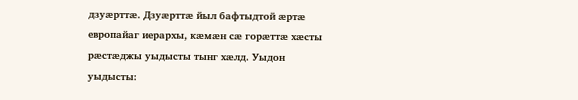дзуæрттæ. Дзуæрттæ йыл бафтыдтой æртæ европайаг иерархы, кæмæн сæ горæттæ хæсты рæстæджы уыдысты тынг хæлд. Уыдон уыдысты: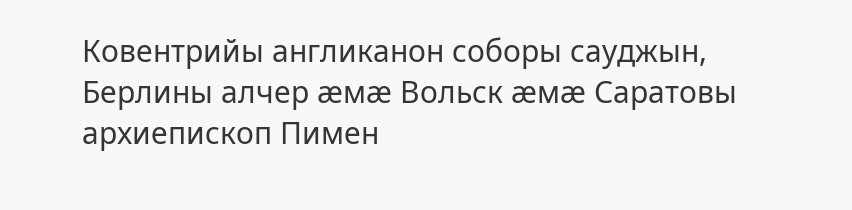Ковентрийы англиканон соборы сауджын, Берлины алчер æмæ Вольск æмæ Саратовы архиепископ Пимен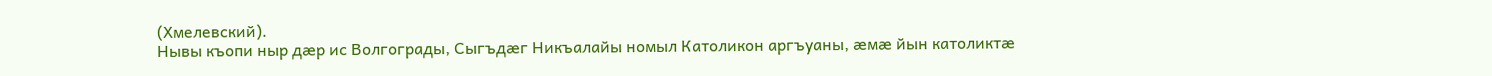(Хмелевский).
Нывы къопи ныр дæр ис Волгограды, Сыгъдæг Никъалайы номыл Католикон аргъуаны, æмæ йын католиктæ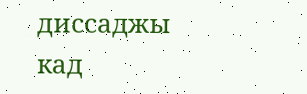диссаджы кад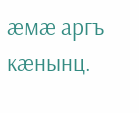æмæ аргъ кæнынц.